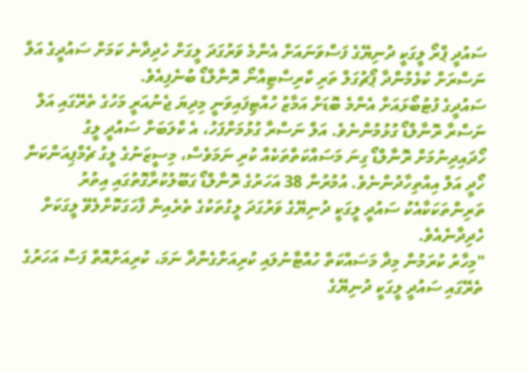ސައުދީ ޕްރޯ ލީގަކީ ދުނިޔޭގެ ފަސްވަނައަށް އެންމެ ވަރުގަދަ ލީގަށް ހެދިދާނެ ކަމަށް ސައުދީގެ އަލް ނަސްރަށް ކުޅެމުންދާ ޕޯޗުގަލް ތަރި ކްރިސްޓިއާނޯ ރޮނާލްޑޯ ބުނެފިއެވެ.
ސައުދީގެ ފުޓުބޯޅައަށް އެންމެ ބޮޑަށް އަމާޒު ހުއްޓިފައިވަނީ މިދިޔަ ޖެނުއަރީ މަހުގެ ތެރޭގައި އަލް ނަސްރާ ރޮނާލްޑޯ ގުޅުމުންނެވެ. އަލް ނަސްރާ ގުޅުމަށްފަހު، އެ ކްލަބަށް ސައުދީ ލީގު ހޯދައިދިނުމަށް ރޮނާލްޑޯ ގިނަ މަސައްކަތްތަކެއް ކުރި ނަމަވެސް، މިސީޒަނުގެ ލީގު ޗެމްޕިއަންކަން ހޯދީ އަލް އިއްތިހާދުންނެވެ. އުމުރުން 38 އަހަރުގެ ރޮނާލްޑޯ ގަބޫލުކުރާގޮތުގައި އިތުރު ތަރިންތަކަކާއެކު ސައުދީ ލީގަކީ ދުނިޔޭގެ ވަރުގަދަ ލީގުތަކުގެ ތެރެއިން ފާހަގަކޮށްލެވޭ ލީގަކަށް ހެދިދާނެއެވެ.
"މިހާރު ކުރަމުން މިދާ މަސައްކަތް ހުއްޓާނުލައި ކުރިއަށްގެންދާ ނަމަ، ކުރިއަށްއޮތް ފަސް އަހަރުގެ ތެރޭގައި ސައުދީ ލީގަކީ ދުނިޔޭގެ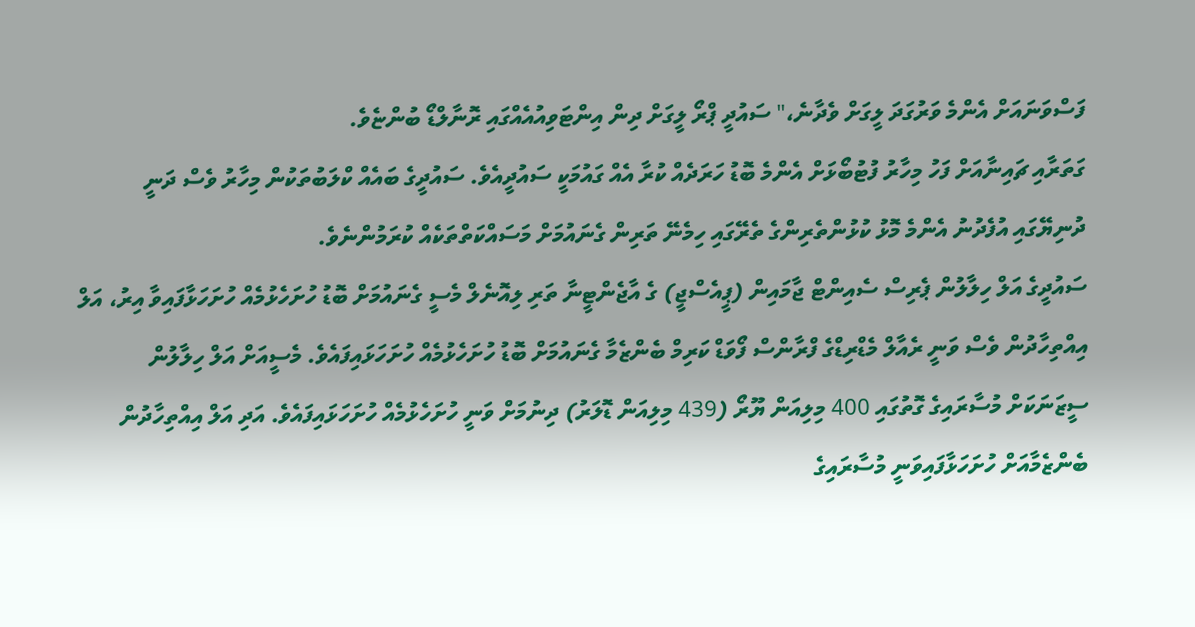ފަސްވަނައަށް އެންމެ ވަރުގަދަ ލީގަށް ވެދާނެ،" ސައުދީ ޕްރޯ ލީގަށް ދިން އިންޓަވިއުއެއްގައި ރޮނާލްޑޯ ބުންޏެވެ.
ގަތަރާއި ޗައިނާއަށް ފަހު މިހާރު ފުޓުބޯޅަށް އެންމެ ބޮޑު ހަރަދެއް ކުރާ އެއް ގައުމަކީ ސައުދީއެވެ. ސައުދީގެ ބައެއް ކްލަބުތަކުން މިހާރު ވެސް ދަނީ ދުނިޔޭގައި އުފެދުނު އެންމެ މޮޅު ކުޅުންތެރިންގެ ތެރޭގައި ހިމެނޭ ތަރިން ގެނައުމަށް މަސައްކަތްތަކެއް ކުރަމުންނެވެ.
ސައުދީގެ އަލް ހިލާލުން ޕެރިސް ސެއިންޓް ޖާމައިން (ޕީއެސްޖީ) ގެ އާޖެންޓީނާ ތަރި ލިއޮނެލް މެސީ ގެނައުމަށް ބޮޑު ހުށަހެޅުމެއް ހުށަހަޅާފައިވާ އިރު، އަލް އިއްތިހާދުން ވެސް ވަނީ ރެއާލް މެޑްރިޑްގެ ފްރާންސް ފޯވަޑް ކަރިމް ބެންޒެމާ ގެނައުމަށް ބޮޑު ހުށަހެޅުމެއް ހުށަހަޅައިފައެވެ. މެސީއަށް އަލް ހިލާލުން ސީޒަނަކަށް މުސާރައިގެ ގޮތުގައި 400 މިލިއަން ޔޫރޯ (439 މިލިއަން ޑޮލަރު) ދިނުމަށް ވަނީ ހުށަހެޅުމެއް ހުށަހަޅައިފައެވެ. އަދި އަލް އިއްތިހާދުން ބެންޒެމާއަށް ހުށަހަޅާފައިވަނީ މުސާރައިގެ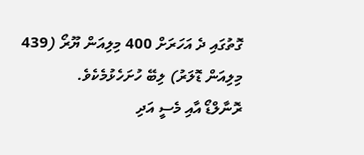ގޮތުގައި ދެ އަހަރަށް 400 މިލިއަން ޔޫރޯ (439 މިލިއަން ޑޮލަރު) ލިބޭ ހުށަހެޅުމެކެވެ.
ރޮނާލްޑޯ އާއި މެސީ އަދި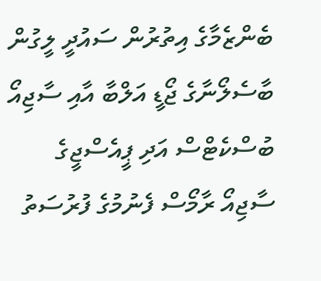ބެންޒެމާގެ އިތުރުން ސައުދީ ލީގުން ބާސެލޯނާގެ ޖޯޑީ އަލްބާ އާއި ސާޖިއޯ ބުސްކެޓްސް އަދި ޕީއެސްޖީގެ ސާޖިއޯ ރާމޯސް ފެނުމުގެ ފުރުސަތު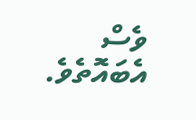ވެސް އެބައޮތެވެ.